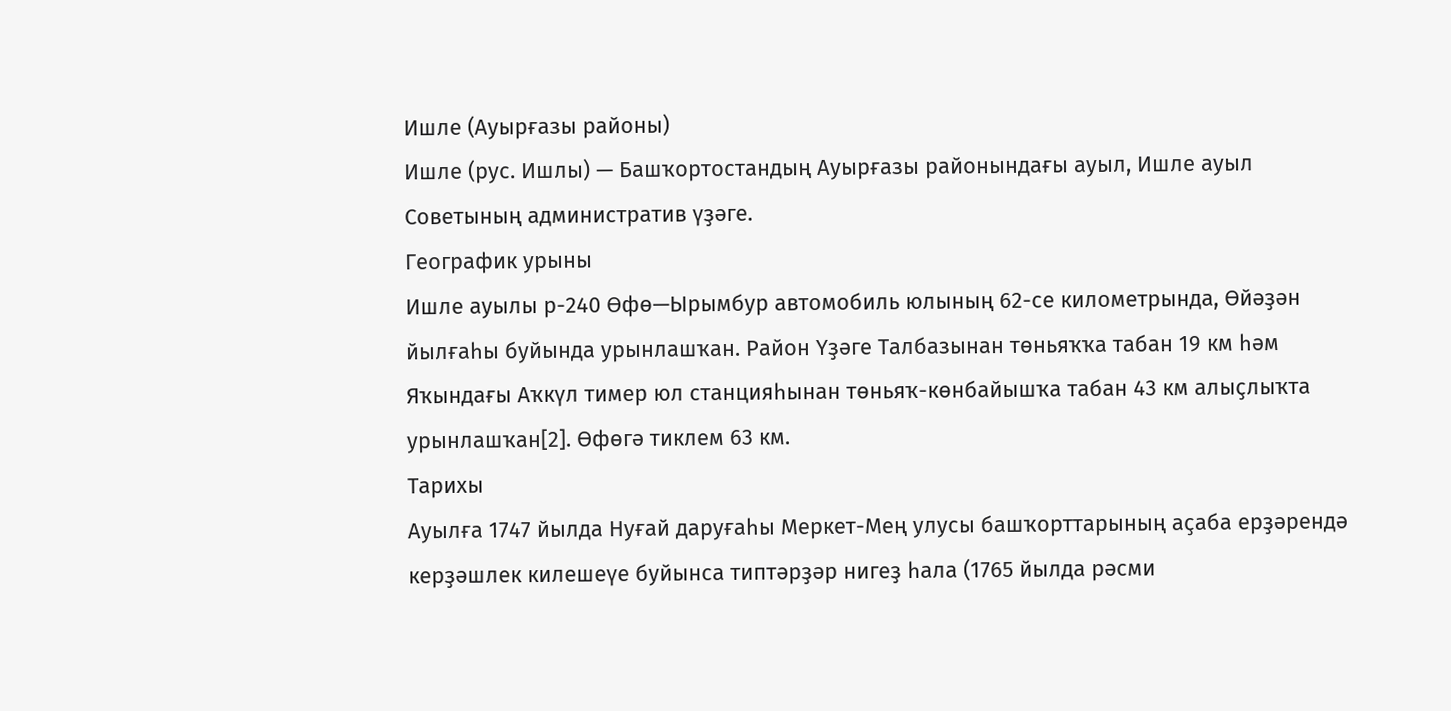Ишле (Ауырғазы районы)
Ишле (рус. Ишлы) — Башҡортостандың Ауырғазы районындағы ауыл, Ишле ауыл Советының административ үҙәге.
Географик урыны
Ишле ауылы р-240 Өфө—Ырымбур автомобиль юлының 62-се километрында, Өйәҙән йылғаһы буйында урынлашҡан. Район Үҙәге Талбазынан төньяҡҡа табан 19 км һәм Яҡындағы Аҡкүл тимер юл станцияһынан төньяҡ-көнбайышҡа табан 43 км алыҫлыҡта урынлашҡан[2]. Өфөгә тиклем 63 км.
Тарихы
Ауылға 1747 йылда Нуғай даруғаһы Меркет-Мең улусы башҡорттарының аҫаба ерҙәрендә керҙәшлек килешеүе буйынса типтәрҙәр нигеҙ һала (1765 йылда рәсми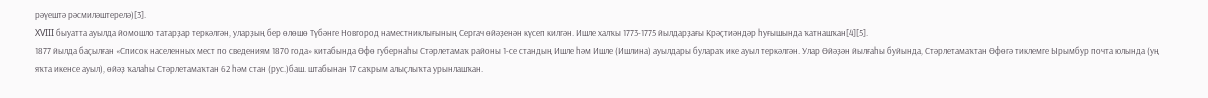рәүештә рәсмиләштерелә)[3].
XVIII быуатта ауылда йомошло татарҙар теркәлгән, уларҙың бер өлөшө Түбәнге Новгород наместниклығының Сергач өйәҙенән күсеп килгән. Ишле халҡы 1773-1775 йылдарҙағы Крәҫтиәндәр һуғышында ҡатнашҡан[4][5].
1877 йылда баҫылған «Список населенных мест по сведениям 1870 года» китабында Өфө губернаһы Стәрлетамаҡ районы 1-се стандың Ишле һәм Ишле (Ишлина) ауылдары булараҡ ике ауыл теркәлгән. Улар Өйәҙән йылғаһы буйында, Стәрлетамаҡтан Өфөгә тиклемге Ырымбур почта юлында (уң яҡта икенсе ауыл), өйәҙ ҡалаһы Стәрлетамаҡтан 62 һәм стан (рус.)баш. штабынан 17 саҡрым алыҫлыҡта урынлашҡан.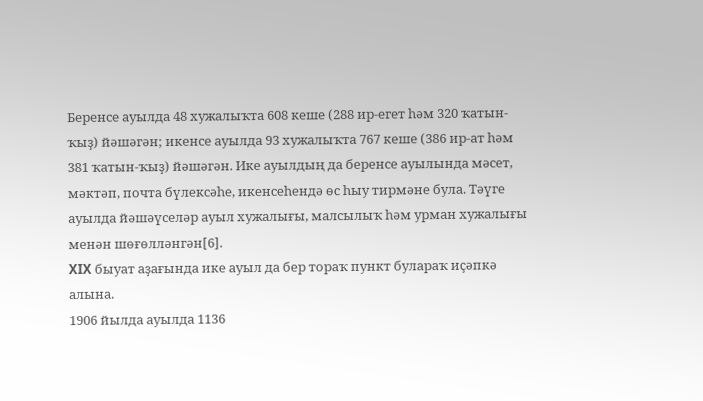Беренсе ауылда 48 хужалыҡта 608 кеше (288 ир-егет һәм 320 ҡатын-ҡыҙ) йәшәгән; икенсе ауылда 93 хужалыҡта 767 кеше (386 ир-ат һәм 381 ҡатын-ҡыҙ) йәшәгән. Ике ауылдың да беренсе ауылында мәсет, мәктәп, почта бүлексәһе, икенсеһендә өс һыу тирмәне була. Тәүге ауылда йәшәүселәр ауыл хужалығы, малсылыҡ һәм урман хужалығы менән шөғөлләнгән[6].
XIX быуат аҙағында ике ауыл да бер тораҡ пункт булараҡ иҫәпкә алына.
1906 йылда ауылда 1136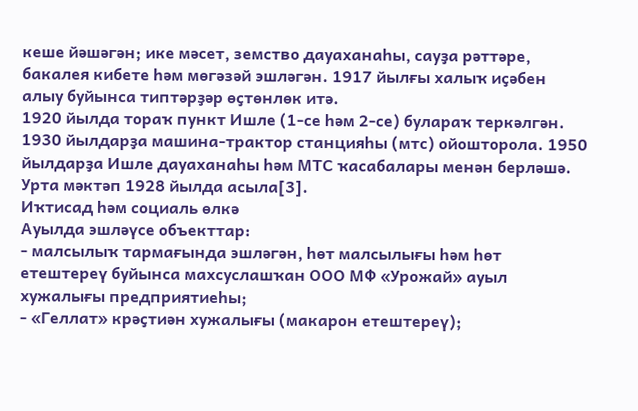кеше йәшәгән; ике мәсет, земство дауаханаһы, сауҙа рәттәре, бакалея кибете һәм мөгәзәй эшләгән. 1917 йылғы халыҡ иҫәбен алыу буйынса типтәрҙәр өҫтөнлөк итә.
1920 йылда тораҡ пункт Ишле (1-се һәм 2-се) булараҡ теркәлгән. 1930 йылдарҙа машина-трактор станцияһы (мтс) ойошторола. 1950 йылдарҙа Ишле дауаханаһы һәм МТС ҡасабалары менән берләшә.
Урта мәктәп 1928 йылда асыла[3].
Иҡтисад һәм социаль өлкә
Ауылда эшләүсе объекттар:
- малсылыҡ тармағында эшләгән, һөт малсылығы һәм һөт етештереү буйынса махсуслашҡан ООО МФ «Урожай» ауыл хужалығы предприятиеһы;
- «Геллат» крәҫтиән хужалығы (макарон етештереү);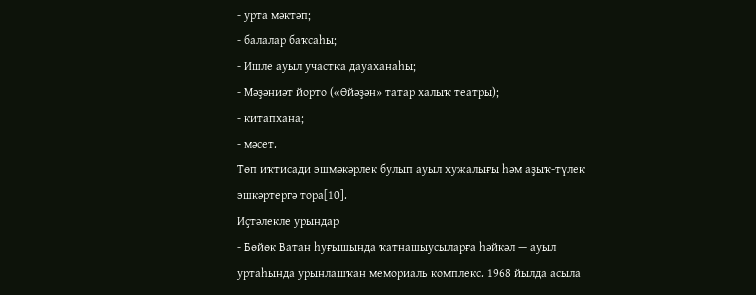- урта мәктәп;
- балалар баҡсаһы;
- Ишле ауыл участка дауаханаһы;
- Мәҙәниәт йорто («Өйәҙән» татар халыҡ театры);
- китапхана;
- мәсет.
Төп иҡтисади эшмәкәрлек булып ауыл хужалығы һәм аҙыҡ-түлек эшкәртергә тора[10].
Иҫтәлекле урындар
- Бөйөк Ватан һуғышында ҡатнашыусыларға һәйкәл — ауыл уртаһында урынлашҡан мемориаль комплекс. 1968 йылда асыла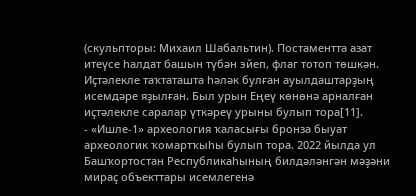(скульпторы: Михаил Шабальтин). Постаментта азат итеүсе һалдат башын түбән эйеп, флаг тотоп төшкән. Иҫтәлекле таҡтаташта һәләк булған ауылдаштарҙың исемдәре яҙылған. Был урын Еңеү көнөнә арналған иҫтәлекле саралар үткәреү урыны булып тора[11].
- «Ишле-1» археология ҡаласығы бронза быуат археологик ҡомартҡыһы булып тора. 2022 йылда ул Башҡортостан Республикаһының билдәләнгән мәҙәни мираҫ объекттары исемлегенә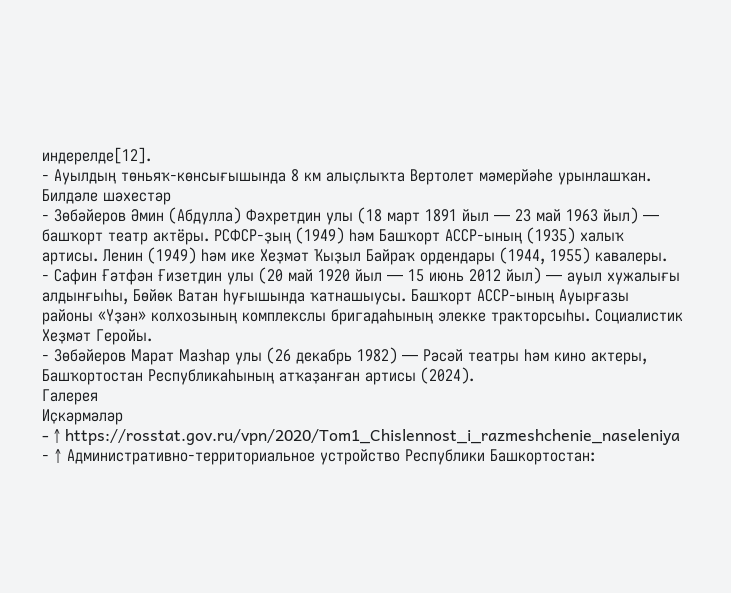индерелде[12].
- Ауылдың төньяҡ-көнсығышында 8 км алыҫлыҡта Вертолет мәмерйәһе урынлашҡан.
Билдәле шәхестәр
- Зөбәйеров Әмин (Абдулла) Фәхретдин улы (18 март 1891 йыл — 23 май 1963 йыл) — башҡорт театр актёры. РСФСР-ҙың (1949) һәм Башҡорт АССР-ының (1935) халыҡ артисы. Ленин (1949) һәм ике Хеҙмәт Ҡыҙыл Байраҡ ордендары (1944, 1955) кавалеры.
- Сафин Ғәтфән Ғизетдин улы (20 май 1920 йыл — 15 июнь 2012 йыл) — ауыл хужалығы алдынғыһы, Бөйөк Ватан һуғышында ҡатнашыусы. Башҡорт АССР-ының Ауырғазы районы «Үҙән» колхозының комплекслы бригадаһының элекке тракторсыһы. Социалистик Хеҙмәт Геройы.
- Зөбәйеров Марат Мазһар улы (26 декабрь 1982) — Рәсәй театры һәм кино актеры, Башҡортостан Республикаһының атҡаҙанған артисы (2024).
Галерея
Иҫкәрмәләр
- ↑ https://rosstat.gov.ru/vpn/2020/Tom1_Chislennost_i_razmeshchenie_naseleniya
- ↑ Административно-территориальное устройство Республики Башкортостан: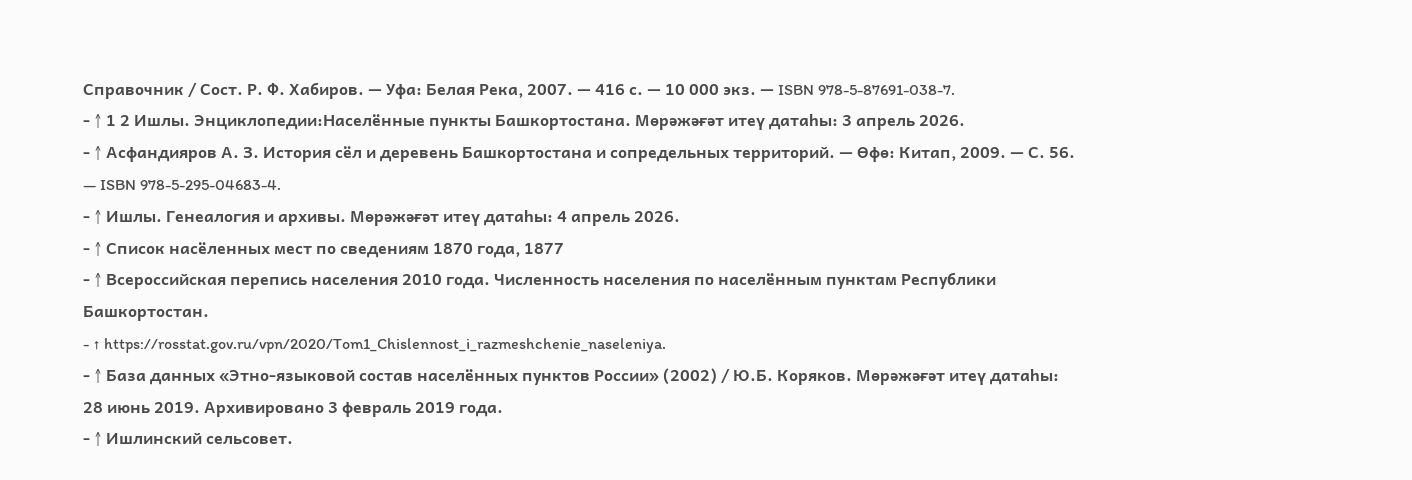Справочник / Сост. Р. Ф. Хабиров. — Уфа: Белая Река, 2007. — 416 с. — 10 000 экз. — ISBN 978-5-87691-038-7.
- ↑ 1 2 Ишлы. Энциклопедии:Населённые пункты Башкортостана. Мөрәжәғәт итеү датаһы: 3 апрель 2026.
- ↑ Асфандияров А. З. История сёл и деревень Башкортостана и сопредельных территорий. — Өфө: Китап, 2009. — С. 56. — ISBN 978-5-295-04683-4.
- ↑ Ишлы. Генеалогия и архивы. Мөрәжәғәт итеү датаһы: 4 апрель 2026.
- ↑ Список насёленных мест по сведениям 1870 года, 1877
- ↑ Всероссийская перепись населения 2010 года. Численность населения по населённым пунктам Республики Башкортостан.
- ↑ https://rosstat.gov.ru/vpn/2020/Tom1_Chislennost_i_razmeshchenie_naseleniya.
- ↑ База данных «Этно-языковой состав населённых пунктов России» (2002) / Ю.Б. Коряков. Мөрәжәғәт итеү датаһы: 28 июнь 2019. Архивировано 3 февраль 2019 года.
- ↑ Ишлинский сельсовет.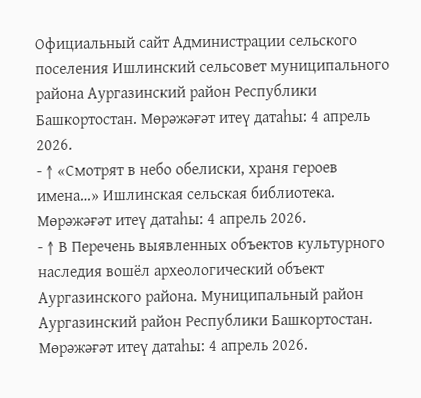Официальный сайт Администрации сельского поселения Ишлинский сельсовет муниципального района Аургазинский район Республики Башкортостан. Мөрәжәғәт итеү датаһы: 4 апрель 2026.
- ↑ «Смотрят в небо обелиски, храня героев имена…» Ишлинская сельская библиотека. Мөрәжәғәт итеү датаһы: 4 апрель 2026.
- ↑ В Перечень выявленных объектов культурного наследия вошёл археологический объект Аургазинского района. Муниципальный район Аургазинский район Республики Башкортостан. Мөрәжәғәт итеү датаһы: 4 апрель 2026.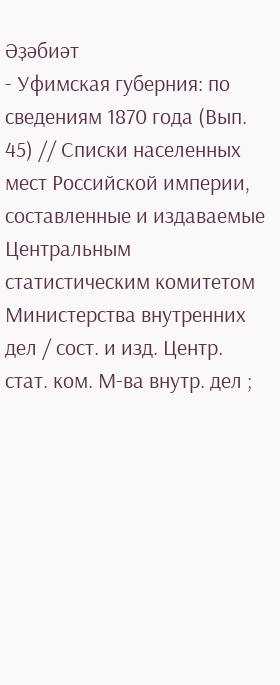Әҙәбиәт
- Уфимская губерния: по сведениям 1870 года (Вып. 45) // Списки населенных мест Российской империи, составленные и издаваемые Центральным статистическим комитетом Министерства внутренних дел / сост. и изд. Центр. стат. ком. М-ва внутр. дел ;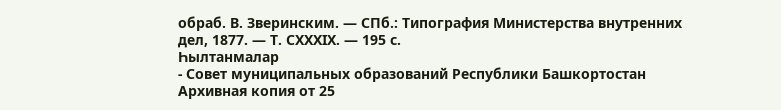обраб. В. Зверинским. — СПб.: Типография Министерства внутренних дел, 1877. — Т. CXXXIX. — 195 с.
Һылтанмалар
- Совет муниципальных образований Республики Башкортостан Архивная копия от 25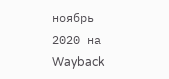ноябрь 2020 на Wayback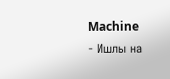Machine
- Ишлы на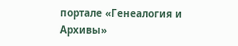портале «Генеалогия и Архивы»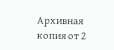Архивная копия от 2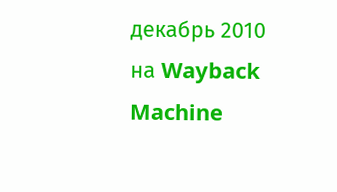декабрь 2010 на Wayback Machine